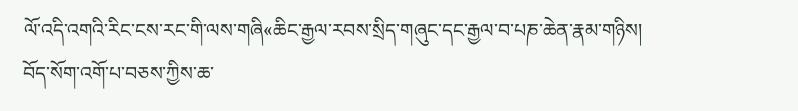ལོ་འདི་འགའི་རིང་ངས་རང་གི་ལས་གཞི«ཆིང་རྒྱལ་རབས་སྲིད་གཞུང་དང་རྒྱལ་བ་པཎ་ཆེན་རྣམ་གཉིས། བོད་སོག་འགོ་པ་བཅས་ཀྱིས་ཆ་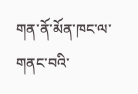གན་ནོ་མོན་ཁང་ལ་གནང་བའི་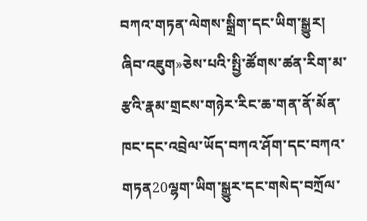བཀའ་གཏན་ལེགས་སྒྲིག་དང་ཡིག་སྒྱུར། ཞིབ་འཇུག»ཅེས་པའི་སྤྱི་ཚོགས་ཚན་རིག་མ་རྩའི་རྣམ་གྲངས་གཉེར་རིང་ཆ་གན་ནོ་མོན་ཁང་དང་འབྲེལ་ཡོད་བཀའ་ཤོག་དང་བཀའ་གཏན20ལྷག་ཡིག་སྒྱུར་དང་གསེད་བཀྲོལ་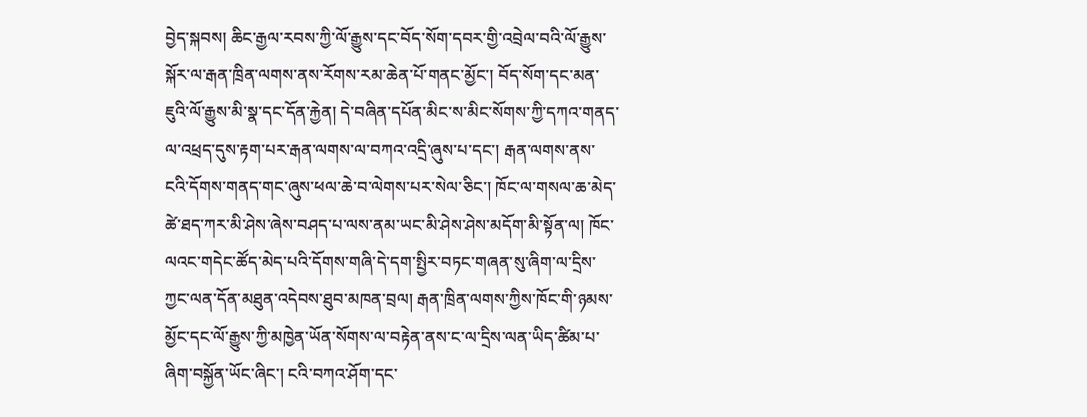བྱེད་སྐབས། ཆིང་རྒྱལ་རབས་ཀྱི་ལོ་རྒྱུས་དང་བོད་སོག་དབར་གྱི་འབྲེལ་བའི་ལོ་རྒྱུས་སྐོར་ལ་རྒན་ཁྲིན་ལགས་ནས་རོགས་རམ་ཆེན་པོ་གནང་མྱོང་། བོད་སོག་དང་མན་ཇུའི་ལོ་རྒྱུས་མི་སྣ་དང་དོན་རྐྱེན། དེ་བཞིན་དཔོན་མིང་ས་མིང་སོགས་ཀྱི་དཀའ་གནད་ལ་འཕྲད་དུས་རྟག་པར་རྒན་ལགས་ལ་བཀའ་འདྲི་ཞུས་པ་དང་། རྒན་ལགས་ནས་ངའི་དོགས་གནད་གང་ཞུས་ཕལ་ཆེ་བ་ལེགས་པར་སེལ་ཅིང་། ཁོང་ལ་གསལ་ཆ་མེད་ཚེ་ཐད་ཀར་མི་ཤེས་ཞེས་བཤད་པ་ལས་ནམ་ཡང་མི་ཤེས་ཤེས་མདོག་མི་སྟོན་ལ། ཁོང་ལའང་གདེང་ཚོད་མེད་པའི་དོགས་གཞི་དེ་དག་སྤྱིར་བཏང་གཞན་སུ་ཞིག་ལ་དྲིས་ཀྱང་ལན་དོན་མཐུན་འདེབས་ཐུབ་མཁན་བྲལ། རྒན་ཁྲིན་ལགས་ཀྱིས་ཁོང་གི་ཉམས་མྱོང་དང་ལོ་རྒྱུས་ཀྱི་མཁྱེན་ཡོན་སོགས་ལ་བརྟེན་ནས་ང་ལ་དྲིས་ལན་ཡིད་ཚིམ་པ་ཞིག་བསྐྱོན་ཡོང་ཞིང་། ངའི་བཀའ་ཤོག་དང་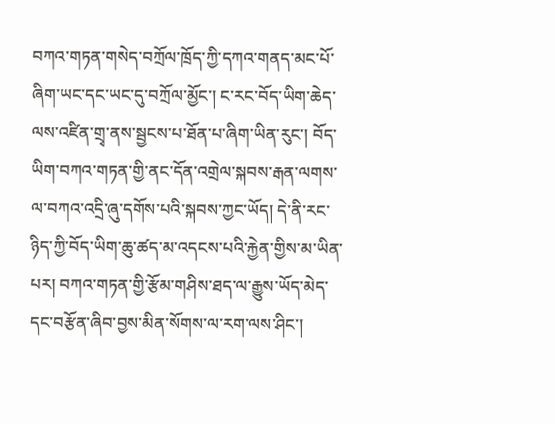བཀའ་གཏན་གསེད་བཀྲོལ་ཁྲོད་ཀྱི་དཀའ་གནད་མང་པོ་ཞིག་ཡང་དང་ཡང་དུ་བཀྲོལ་མྱོང་། ང་རང་བོད་ཡིག་ཆེད་ལས་འཛིན་གྲྭ་ནས་སྦྱངས་པ་ཐོན་པ་ཞིག་ཡིན་རུང་། བོད་ཡིག་བཀའ་གཏན་གྱི་ནང་དོན་འགྲེལ་སྐབས་རྒན་ལགས་ལ་བཀའ་འདྲི་ཞུ་དགོས་པའི་སྐབས་ཀྱང་ཡོད། དེ་ནི་རང་ཉིད་ཀྱི་བོད་ཡིག་ཆུ་ཚད་མ་འདངས་པའི་རྐྱེན་གྱིས་མ་ཡིན་པར། བཀའ་གཏན་གྱི་རྩོམ་གཤིས་ཐད་ལ་རྒྱུས་ཡོད་མེད་དང་བརྩོན་ཞིབ་བྱས་མིན་སོགས་ལ་རག་ལས་ཤིང་།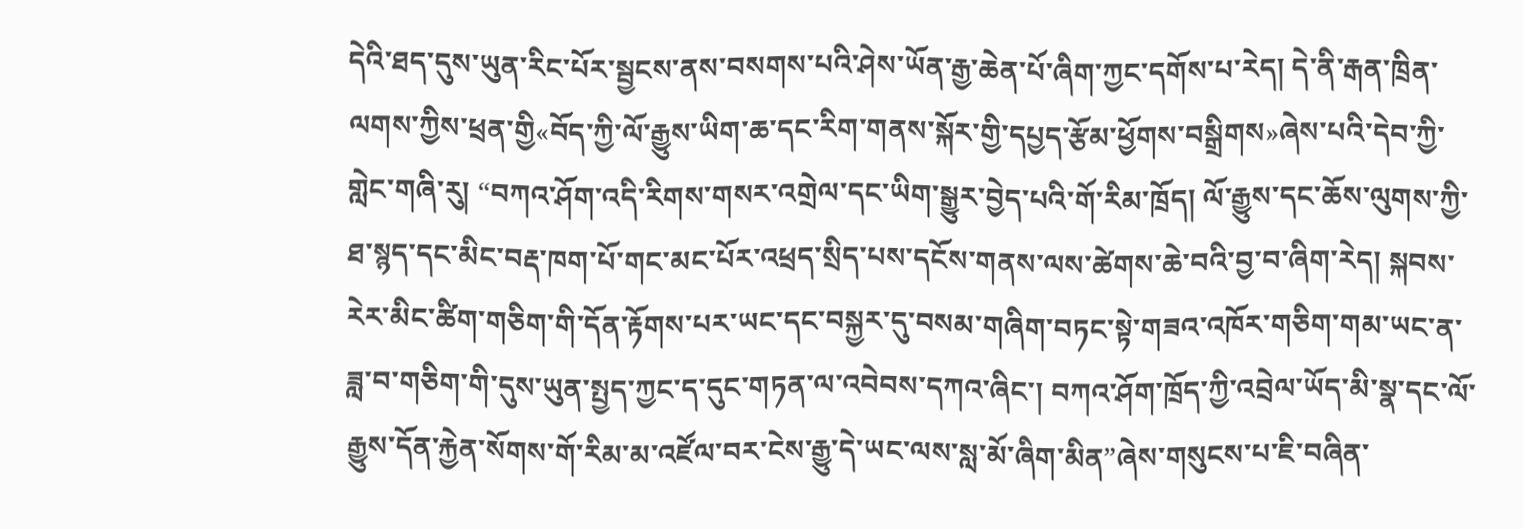དེའི་ཐད་དུས་ཡུན་རིང་པོར་སྦྱངས་ནས་བསགས་པའི་ཤེས་ཡོན་རྒྱ་ཆེན་པོ་ཞིག་ཀྱང་དགོས་པ་རེད། དེ་ནི་རྒན་ཁྲིན་ལགས་ཀྱིས་ཕྲན་གྱི«བོད་ཀྱི་ལོ་རྒྱུས་ཡིག་ཆ་དང་རིག་གནས་སྐོར་གྱི་དཔྱད་རྩོམ་ཕྱོགས་བསྒྲིགས»ཞེས་པའི་དེབ་ཀྱི་གླེང་གཞི་རུ། “བཀའ་ཤོག་འདི་རིགས་གསར་འགྲེལ་དང་ཡིག་སྒྱུར་བྱེད་པའི་གོ་རིམ་ཁྲོད། ལོ་རྒྱུས་དང་ཆོས་ལུགས་ཀྱི་ཐ་སྙད་དང་མིང་བརྡ་ཁག་པོ་གང་མང་པོར་འཕྲད་སྲིད་པས་དངོས་གནས་ལས་ཚེགས་ཆེ་བའི་བྱ་བ་ཞིག་རེད། སྐབས་རེར་མིང་ཚིག་གཅིག་གི་དོན་རྟོགས་པར་ཡང་དང་བསྐྱར་དུ་བསམ་གཞིག་བཏང་སྟེ་གཟའ་འཁོར་གཅིག་གམ་ཡང་ན་ཟླ་བ་གཅིག་གི་དུས་ཡུན་སྤྱད་ཀྱང་ད་དུང་གཏན་ལ་འབེབས་དཀའ་ཞིང་། བཀའ་ཤོག་ཁྲོད་ཀྱི་འབྲེལ་ཡོད་མི་སྣ་དང་ལོ་རྒྱུས་དོན་རྐྱེན་སོགས་གོ་རིམ་མ་འཛོལ་བར་ངེས་རྒྱུ་དེ་ཡང་ལས་སླ་མོ་ཞིག་མིན”ཞེས་གསུངས་པ་ཇི་བཞིན་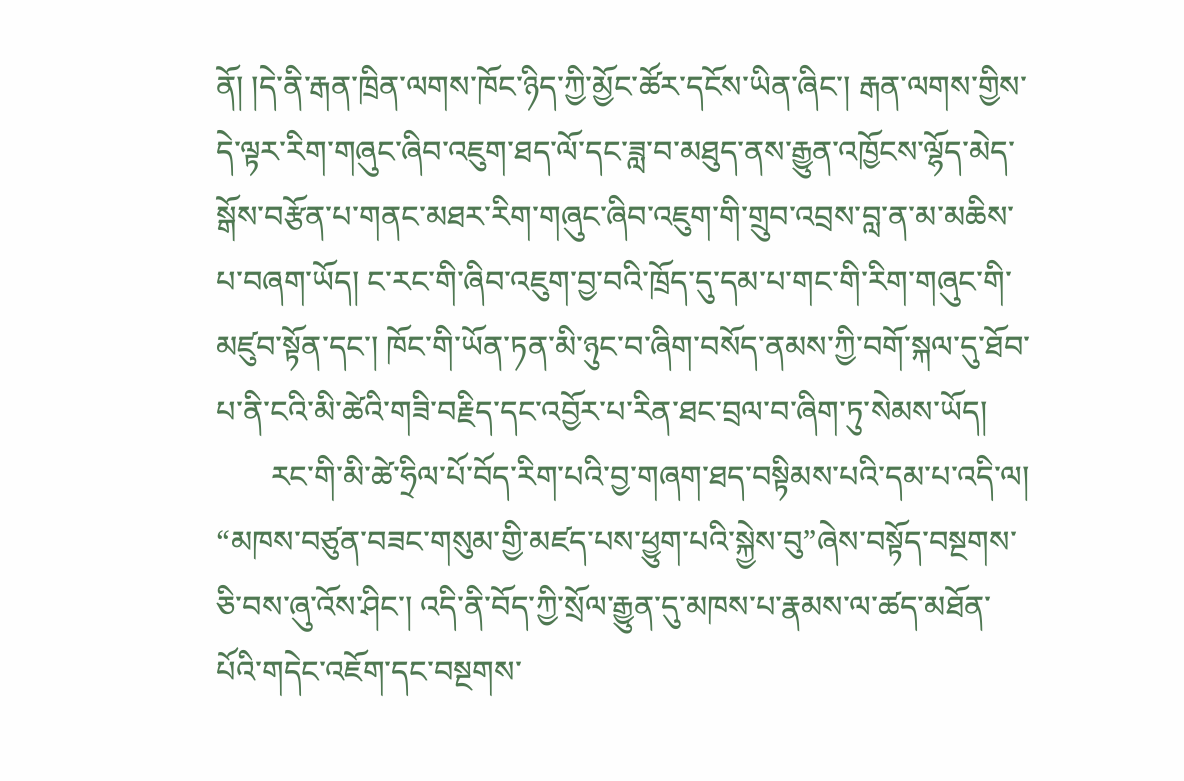ནོ། །དེ་ནི་རྒན་ཁྲིན་ལགས་ཁོང་ཉིད་ཀྱི་མྱོང་ཚོར་དངོས་ཡིན་ཞིང་། རྒན་ལགས་གྱིས་དེ་ལྟར་རིག་གཞུང་ཞིབ་འཇུག་ཐད་ལོ་དང་ཟླ་བ་མཐུད་ནས་རྒྱུན་འཁྱོངས་ལྷོད་མེད་སྒོས་བརྩོན་པ་གནང་མཐར་རིག་གཞུང་ཞིབ་འཇུག་གི་གྲུབ་འབྲས་བླ་ན་མ་མཆིས་པ་བཞག་ཡོད། ང་རང་གི་ཞིབ་འཇུག་བྱ་བའི་ཁྲོད་དུ་དམ་པ་གང་གི་རིག་གཞུང་གི་མཛུབ་སྟོན་དང་། ཁོང་གི་ཡོན་ཏན་མི་ཉུང་བ་ཞིག་བསོད་ནམས་ཀྱི་བགོ་སྐལ་དུ་ཐོབ་པ་ནི་ངའི་མི་ཚེའི་གཟི་བརྗིད་དང་འབྱོར་པ་རིན་ཐང་བྲལ་བ་ཞིག་ཏུ་སེམས་ཡོད།
       རང་གི་མི་ཚེ་ཧྲིལ་པོ་བོད་རིག་པའི་བྱ་གཞག་ཐད་བསྟིམས་པའི་དམ་པ་འདི་ལ། “མཁས་བཙུན་བཟང་གསུམ་གྱི་མཛད་པས་ཕྱུག་པའི་སྐྱེས་བུ”ཞེས་བསྟོད་བསྔགས་ཅི་བས་ཞུ་འོས་ཤིང་། འདི་ནི་བོད་ཀྱི་སྲོལ་རྒྱུན་དུ་མཁས་པ་རྣམས་ལ་ཚད་མཐོན་པོའི་གདེང་འཇོག་དང་བསྔགས་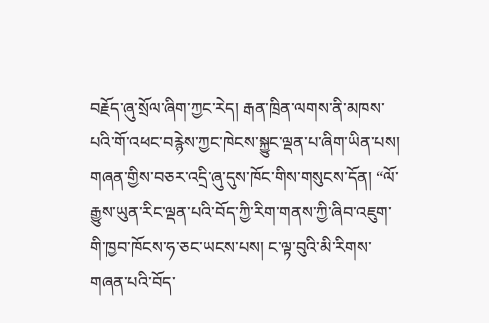བརྗོད་ཞུ་སྲོལ་ཞིག་ཀྱང་རེད། རྒན་ཁྲིན་ལགས་ནི་མཁས་པའི་གོ་འཕང་བརྙེས་ཀྱང་ཁེངས་སྐྱུང་ལྡན་པ་ཞིག་ཡིན་པས། གཞན་གྱིས་བཅར་འདྲི་ཞུ་དུས་ཁོང་གིས་གསུངས་དོན། “ལོ་རྒྱུས་ཡུན་རིང་ལྡན་པའི་བོད་ཀྱི་རིག་གནས་ཀྱི་ཞིབ་འཇུག་གི་ཁྱབ་ཁོངས་ཧ་ཅང་ཡངས་པས། ང་ལྟ་བུའི་མི་རིགས་གཞན་པའི་བོད་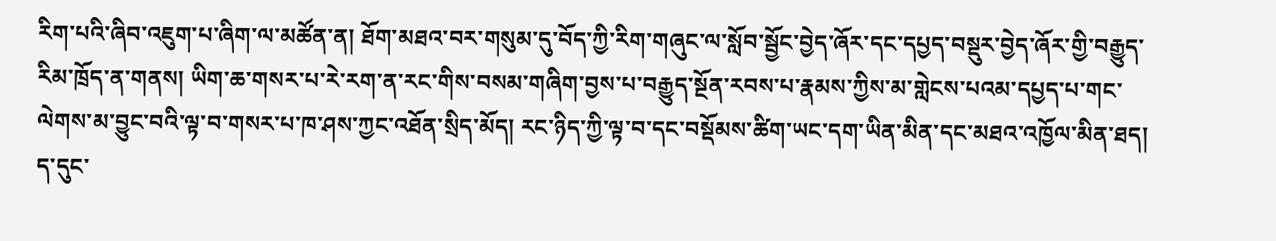རིག་པའི་ཞིབ་འཇུག་པ་ཞིག་ལ་མཚོན་ན། ཐོག་མཐའ་བར་གསུམ་དུ་བོད་ཀྱི་རིག་གཞུང་ལ་སློབ་སྦྱོང་བྱེད་ཞོར་དང་དཔྱད་བསྡུར་བྱེད་ཞོར་གྱི་བརྒྱུད་རིམ་ཁྲོད་ན་གནས། ཡིག་ཆ་གསར་པ་རེ་རག་ན་རང་གིས་བསམ་གཞིག་བྱས་པ་བརྒྱུད་སྔོན་རབས་པ་རྣམས་ཀྱིས་མ་གླེངས་པའམ་དཔྱད་པ་གང་ལེགས་མ་བྱུང་བའི་ལྟ་བ་གསར་པ་ཁ་ཤས་ཀྱང་འཐོན་སྲིད་མོད། རང་ཉིད་ཀྱི་ལྟ་བ་དང་བསྡོམས་ཚིག་ཡང་དག་ཡིན་མིན་དང་མཐའ་འཁྱོལ་མིན་ཐད། ད་དུང་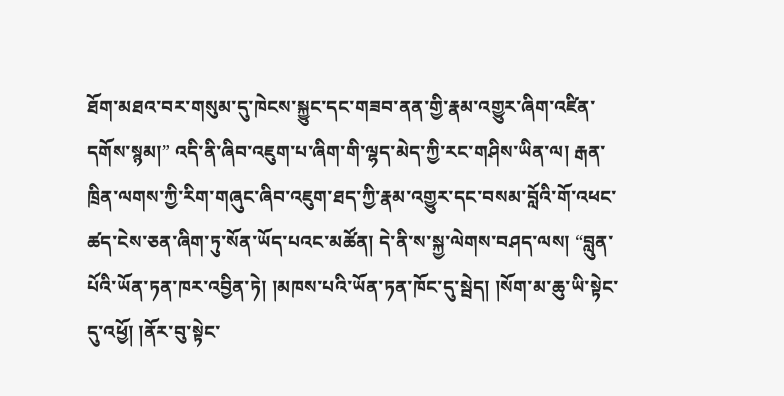ཐོག་མཐའ་བར་གསུམ་དུ་ཁེངས་སྐྱུང་དང་གཟབ་ནན་གྱི་རྣམ་འགྱུར་ཞིག་འཛིན་དགོས་སྙམ།” འདི་ནི་ཞིབ་འཇུག་པ་ཞིག་གི་ལྷད་མེད་ཀྱི་རང་གཤིས་ཡིན་ལ། རྒན་ཁྲིན་ལགས་ཀྱི་རིག་གཞུང་ཞིབ་འཇུག་ཐད་ཀྱི་རྣམ་འགྱུར་དང་བསམ་བློའི་གོ་འཕང་ཚད་ངེས་ཅན་ཞིག་ཏུ་སོན་ཡོད་པའང་མཚོན། དེ་ནི་ས་སྐྱ་ལེགས་བཤད་ལས། “བླུན་པོའི་ཡོན་ཏན་ཁར་འབྱིན་ཏེ། །མཁས་པའི་ཡོན་ཏན་ཁོང་དུ་སྦེད། །སོག་མ་ཆུ་ཡི་སྟེང་དུ་འཕྱོ། །ནོར་བུ་སྟེང་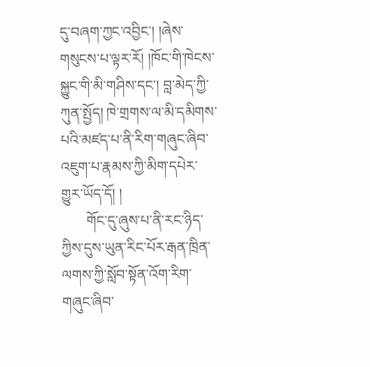དུ་བཞག་ཀྱང་འབྱིང་། །ཞེས་གསུངས་པ་ལྟར་རོ། །ཁོང་གི་ཁེངས་སྐྱུང་གི་མི་གཤིས་དང་། བླ་མེད་ཀྱི་ཀུན་སྤྱོད། ཁེ་གྲགས་ལ་མི་དམིགས་པའི་མཛད་པ་ནི་རིག་གཞུང་ཞིབ་འཇུག་པ་རྣམས་ཀྱི་མིག་དཔེར་གྱུར་ཡོད་དོ། །
       གོང་དུ་ཞུས་པ་ནི་རང་ཉིད་ཀྱིས་དུས་ཡུན་རིང་པོར་རྒན་ཁྲིན་ལགས་ཀྱི་སློབ་སྟོན་འོག་རིག་གཞུང་ཞིབ་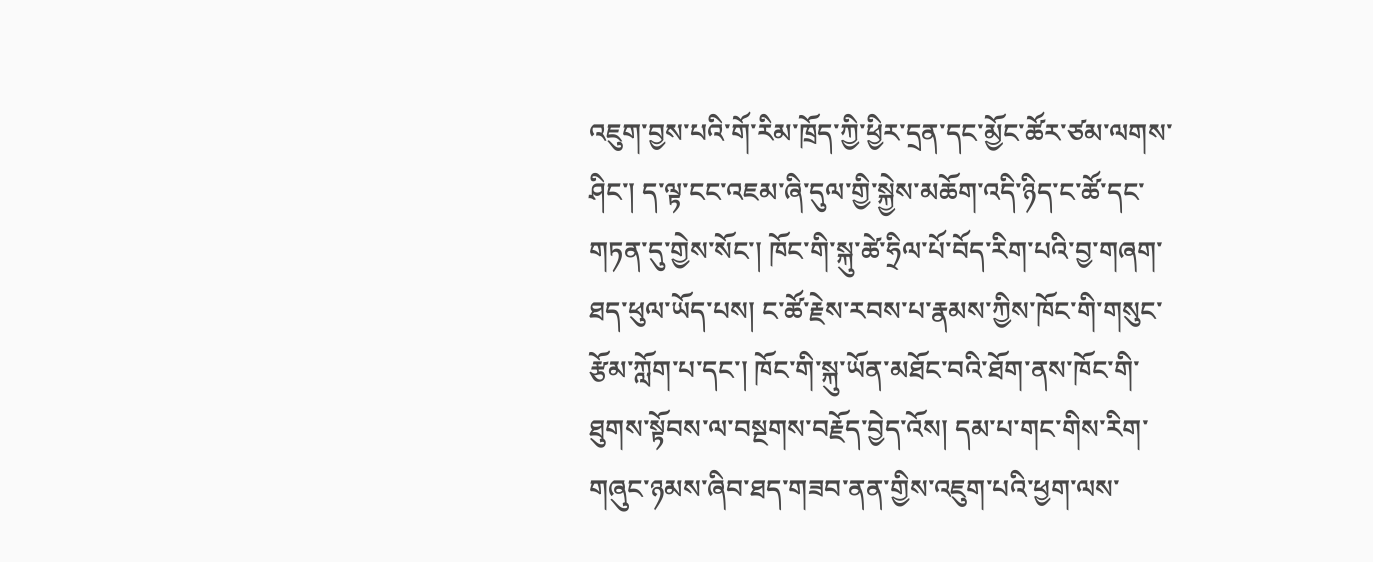འཇུག་བྱས་པའི་གོ་རིམ་ཁྲོད་ཀྱི་ཕྱིར་དྲན་དང་མྱོང་ཚོར་ཙམ་ལགས་ཤིང་། ད་ལྟ་ངང་འཇམ་ཞི་དུལ་གྱི་སྐྱེས་མཆོག་འདི་ཉིད་ང་ཚོ་དང་གཏན་དུ་གྱེས་སོང་། ཁོང་གི་སྐུ་ཚེ་ཧྲིལ་པོ་བོད་རིག་པའི་བྱ་གཞག་ཐད་ཕུལ་ཡོད་པས། ང་ཚོ་རྗེས་རབས་པ་རྣམས་ཀྱིས་ཁོང་གི་གསུང་རྩོམ་ཀློག་པ་དང་། ཁོང་གི་སྐུ་ཡོན་མཐོང་བའི་ཐོག་ནས་ཁོང་གི་ཐུགས་སྟོབས་ལ་བསྔགས་བརྗོད་བྱེད་འོས། དམ་པ་གང་གིས་རིག་གཞུང་ཉམས་ཞིབ་ཐད་གཟབ་ནན་གྱིས་འཇུག་པའི་ཕྱག་ལས་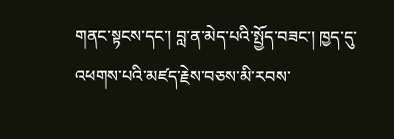གནང་སྟངས་དང་། བླ་ན་མེད་པའི་སྤྱོད་བཟང་། ཁྱད་དུ་འཕགས་པའི་མཛད་རྗེས་བཅས་མི་རབས་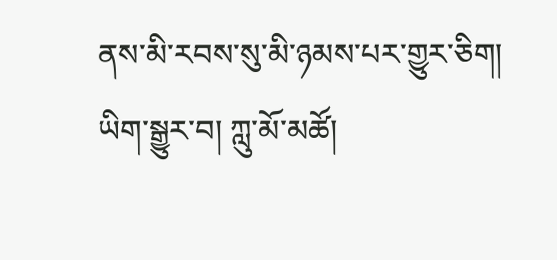ནས་མི་རབས་སུ་མི་ཉམས་པར་གྱུར་ཅིག།
ཡིག་སྒྱུར་བ། ཀླུ་མོ་མཚོ།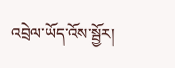འབྲེལ་ཡོད་འོས་སྦྱོར།